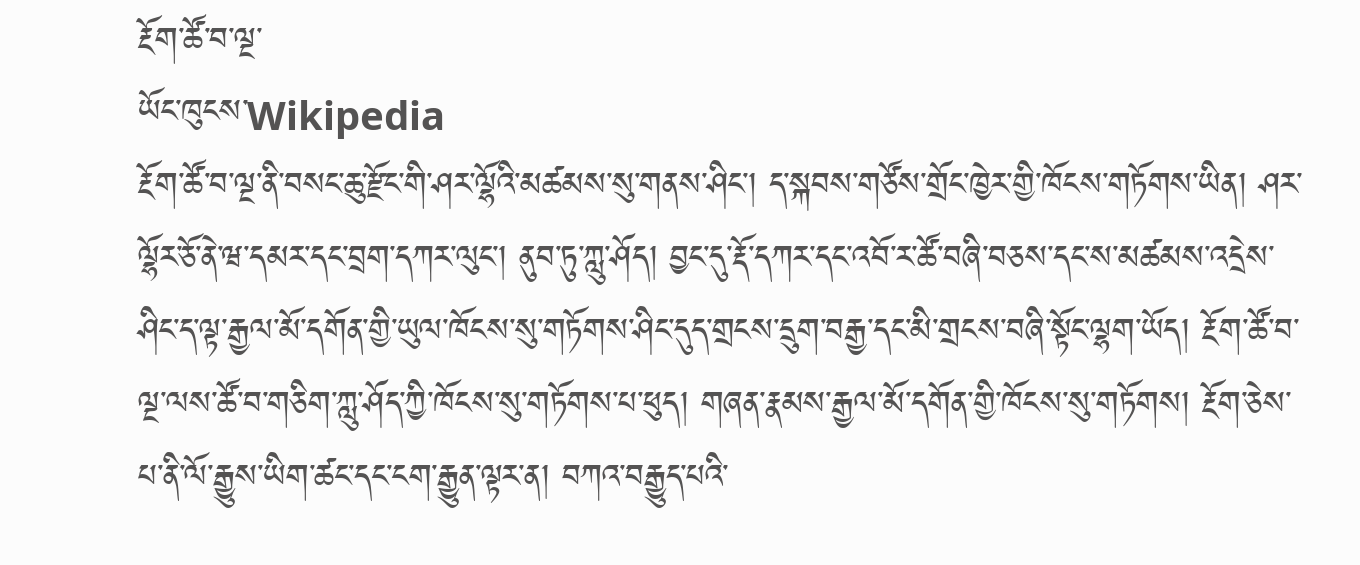རྔོག་ཚོ་བ་ལྔ་
ཡོང་ཁུངས་Wikipedia
རྔོག་ཚོ་བ་ལྔ་ནི་བསང་ཆུ་རྫོང་གི་ཤར་ལྷོའི་མཚམས་སུ་གནས་ཤིང་། ད་སྐབས་གཙོས་གྲོང་ཁྱེར་གྱི་ཁོངས་གཏོགས་ཡིན། ཤར་ལྷོར་ཅོ་ནེ་ཝ་དམར་དང་བྲག་དཀར་ལུང་། ནུབ་ཏུ་ཀླུ་ཤོད། བྱང་དུ་རྡོ་དཀར་དང་འབོ་ར་ཚོ་བཞི་བཅས་དང་ས་མཚམས་འདྲེས་ཤིང་ད་ལྟ་རྒྱལ་མོ་དགོན་གྱི་ཡུལ་ཁོངས་སུ་གཏོགས་ཤིང་དུད་གྲངས་དྲུག་བརྒྱ་དང་མི་གྲངས་བཞི་སྟོང་ལྷག་ཡོད། རྔོག་ཚོ་བ་ལྔ་ལས་ཚོ་བ་གཅིག་ཀླུ་ཤོད་ཀྱི་ཁོངས་སུ་གཏོགས་པ་ཕུད། གཞན་རྣམས་རྒྱལ་མོ་དགོན་གྱི་ཁོངས་སུ་གཏོགས། རྔོག་ཅེས་པ་ནི་ལོ་རྒྱུས་ཡིག་ཚང་དང་ངག་རྒྱུན་ལྟར་ན། བཀའ་བརྒྱུད་པའི་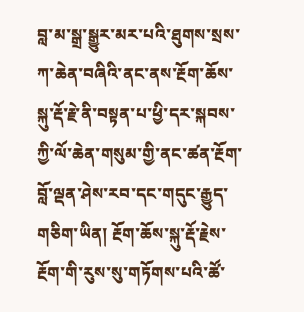བླ་མ་སྒྲ་སྒྱུར་མར་པའི་ཐུགས་སྲས་ཀ་ཆེན་བཞིའི་ནང་ནས་རྔོག་ཆོས་སྐུ་རྡོ་རྗེ་ནི་བསྟན་པ་ཕྱི་དར་སྐབས་ཀྱི་ལོ་ཆེན་གསུམ་གྱི་ནང་ཚན་རྔོག་བློ་ལྡན་ཤེས་རབ་དང་གདུང་རྒྱུད་གཅིག་ཡིན། རྔོག་ཆོས་སྐུ་རྡོ་རྗེས་རྔོག་གི་རུས་སུ་གཏོགས་པའི་ཚོ་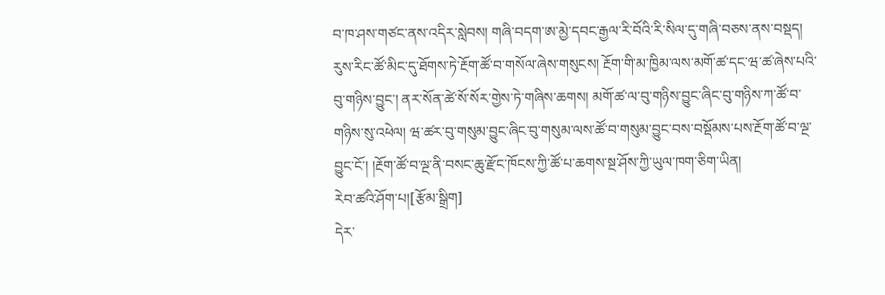བ་ཁ་ཤས་གཙང་ནས་འདིར་སླེབས། གཞི་བདག་ཨ་མྱེ་དབང་རྒྱལ་རི་བོའི་རི་སིལ་དུ་གཞི་བཅས་ནས་བསྡད། རུས་རིང་ཚོ་མིང་དུ་ཐོགས་ཏེ་རྔོག་ཚོ་བ་གསོལ་ཞེས་གསུངས། རྔོག་གི་མ་ཁྱིམ་ལས་མགོ་ཚ་དང་ཝ་ཚ་ཞེས་པའི་བུ་གཉིས་བྱུང་། ནར་སོན་ཚེ་སོ་སོར་གྱེས་ཏེ་གཞིས་ཆགས། མགོ་ཚ་ལ་བུ་གཉིས་བྱུང་ཞིང་བུ་གཉིས་ཀ་ཚོ་བ་གཉིས་སུ་འཕེལ། ཝ་ཚར་བུ་གསུམ་བྱུང་ཞིང་བུ་གསུམ་ལས་ཚོ་བ་གསུམ་བྱུང་བས་བསྡོམས་པས་རྔོག་ཚོ་བ་ལྔ་བྱུང་ངོ་། །རྔོག་ཚོ་བ་ལྔ་ནི་བསང་ཆུ་རྫོང་ཁོངས་ཀྱི་ཚོ་པ་ཆགས་སྔ་ཤོས་ཀྱི་ཡུལ་ཁག་ཅིག་ཡིན།
རེབ་ཚའི་ཤོག་པ།[རྩོམ་སྒྲིག]
དེར་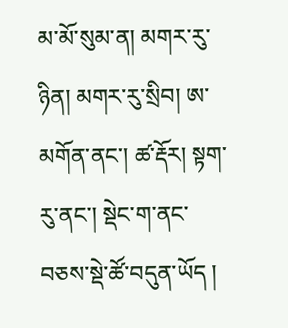མ་མོ་སུམ་ན། མགར་རུ་ཉིན། མགར་རུ་སྲིབ། ཨ་མགོན་ནང་། ཚ་རྡོར། སྟག་རུ་ནང་། སྡེང་ག་ནང་བཅས་སྡེ་ཚོ་བདུན་ཡོད །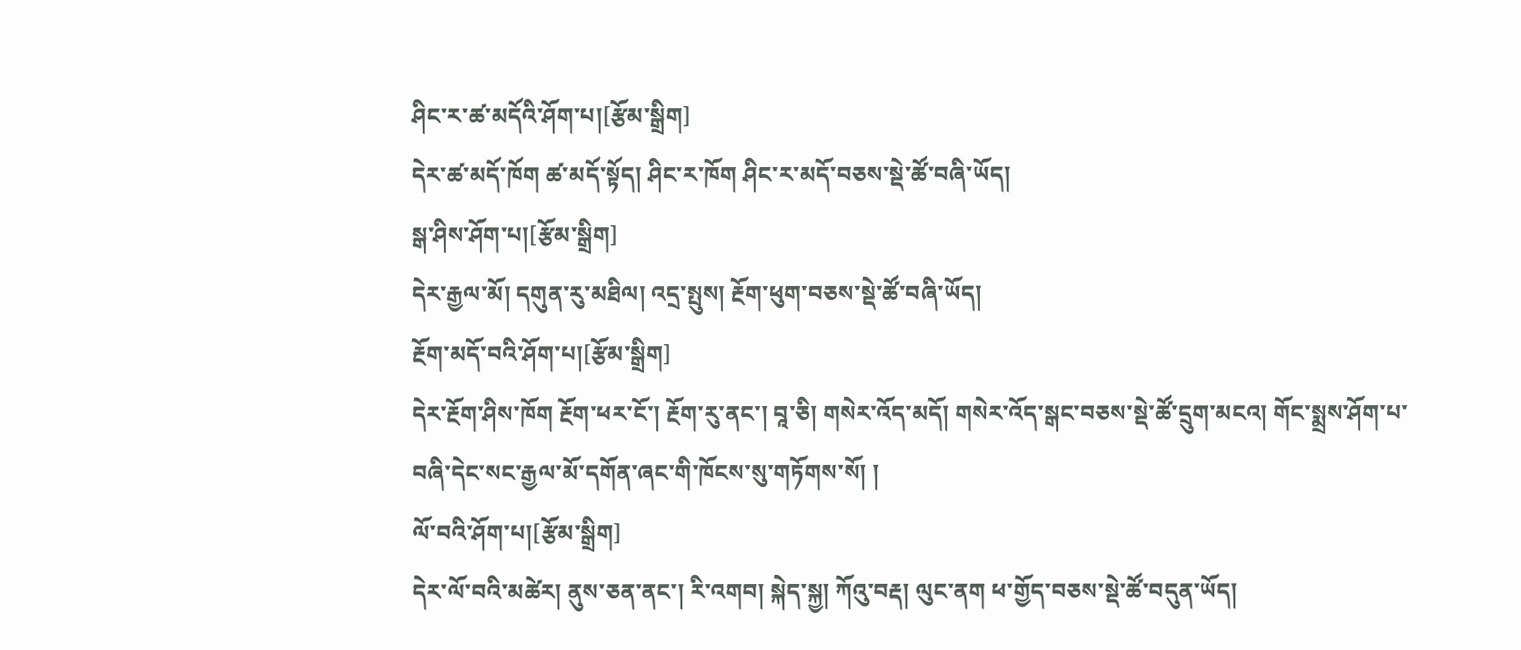ཤིང་ར་ཚ་མདོའི་ཤོག་པ།[རྩོམ་སྒྲིག]
དེར་ཚ་མདོ་ཁོག ཚ་མདོ་སྟོད། ཤིང་ར་ཁོག ཤིང་ར་མདོ་བཅས་སྡེ་ཚོ་བཞི་ཡོད།
སྒ་ཤིས་ཤོག་པ།[རྩོམ་སྒྲིག]
དེར་རྒྱལ་མོ། དགུན་རུ་མཐིལ། འདྲ་སྤུས། རྔོག་ཕུག་བཅས་སྡེ་ཚོ་བཞི་ཡོད།
རྔོག་མདོ་བའི་ཤོག་པ།[རྩོམ་སྒྲིག]
དེར་རྔོག་ཤིས་ཁོག རྔོག་ཕར་ངོ་། རྔོག་རུ་ནང་། བཱ་ཅི། གསེར་འོད་མདོ། གསེར་འོད་སྒང་བཅས་སྡེ་ཚོ་དྲུག་མངའ། གོང་སྨྲས་ཤོག་པ་བཞི་དེང་སང་རྒྱལ་མོ་དགོན་ཞང་གི་ཁོངས་སུ་གཏོགས་སོ། །
ལོ་བའི་ཤོག་པ།[རྩོམ་སྒྲིག]
དེར་ལོ་བའི་མཚེར། ནུས་ཅན་ནང་། རི་འགབ། སྐེད་སྐྱ། ཀོའུ་བརྡ། ལུང་ནག ཕ་གྱོད་བཅས་སྡེ་ཚོ་བདུན་ཡོད།